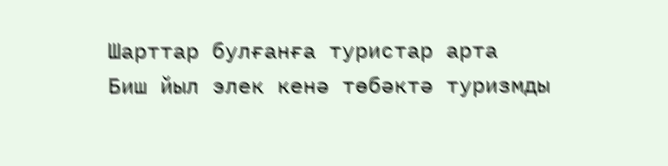Шарттар булғанға туристар арта
Биш йыл элек кенә төбәктә туризмды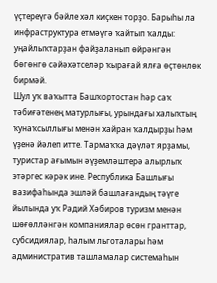үҫтереүгә бәйле хәл киҫкен торҙо. Барыһы ла инфраструктура етмәүгә ҡайтып ҡалды: уңайлыҡтарҙан файҙаланып өйрәнгән бөгөнгө сәйәхәтселәр ҡырағай ялға өҫтөнлөк бирмәй.
Шул уҡ ваҡытта Башҡортостан һәр саҡ тәбиғәтенең матурлығы, урындағы халыҡтың ҡунаҡсыллығы менән хайран ҡалдырҙы һәм үҙенә йәлеп итте. Тармаҡҡа дәүләт ярҙамы, туристар ағымын әүҙемләштерә алырлыҡ этәргес кәрәк ине. Республика Башлығы вазифаһында эшләй башлағандың тәүге йылында уҡ Радий Хәбиров туризм менән шөғөлләнгән компаниялар өсөн гранттар, субсидиялар, һалым льготалары һәм административ ташламалар системаһын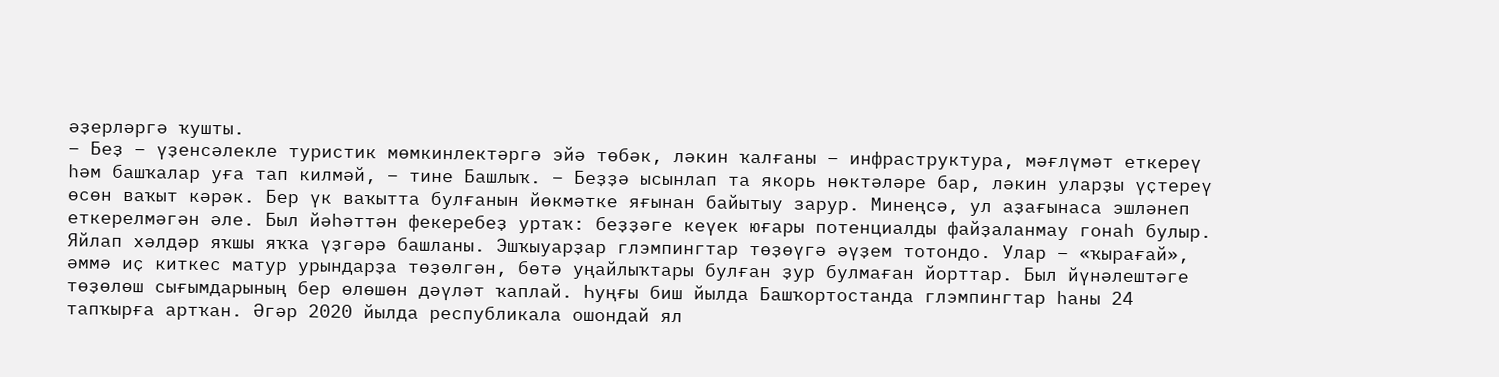әҙерләргә ҡушты.
– Беҙ – үҙенсәлекле туристик мөмкинлектәргә эйә төбәк, ләкин ҡалғаны – инфраструктура, мәғлүмәт еткереү һәм башҡалар уға тап килмәй, – тине Башлыҡ. – Беҙҙә ысынлап та якорь нөктәләре бар, ләкин уларҙы үҫтереү өсөн ваҡыт кәрәк. Бер үк ваҡытта булғанын йөкмәтке яғынан байытыу зарур. Минеңсә, ул аҙағынаса эшләнеп еткерелмәгән әле. Был йәһәттән фекеребеҙ уртаҡ: беҙҙәге кеүек юғары потенциалды файҙаланмау гонаһ булыр.
Яйлап хәлдәр яҡшы яҡҡа үҙгәрә башланы. Эшҡыуарҙар глэмпингтар төҙөүгә әүҙем тотондо. Улар – «ҡырағай», әммә иҫ киткес матур урындарҙа төҙөлгән, бөтә уңайлыҡтары булған ҙур булмаған йорттар. Был йүнәлештәге төҙөлөш сығымдарының бер өлөшөн дәүләт ҡаплай. Һуңғы биш йылда Башҡортостанда глэмпингтар һаны 24 тапҡырға артҡан. Әгәр 2020 йылда республикала ошондай ял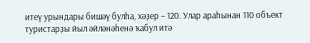итеү урындары бишәү булһа, хәҙер – 120. Улар араһынан 110 объект туристарҙы йыл әйләнәһенә ҡабул итә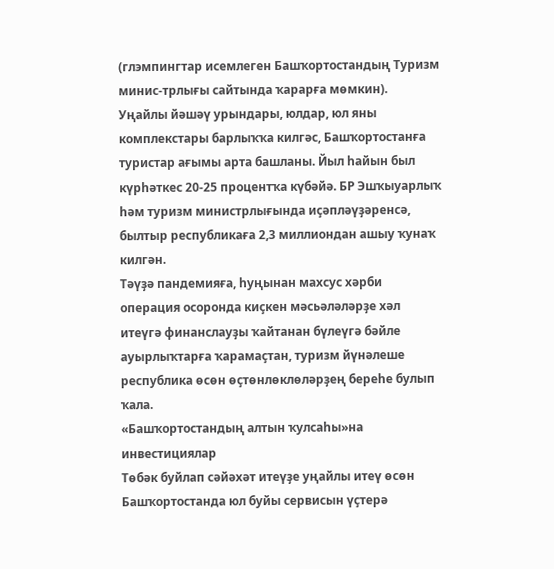(глэмпингтар исемлеген Башҡортостандың Туризм минис-трлығы сайтында ҡарарға мөмкин).
Уңайлы йәшәү урындары, юлдар, юл яны комплекстары барлыҡҡа килгәс, Башҡортостанға туристар ағымы арта башланы. Йыл һайын был күрһәткес 20-25 процентҡа күбәйә. БР Эшҡыуарлыҡ һәм туризм министрлығында иҫәпләүҙәренсә, былтыр республикаға 2,3 миллиондан ашыу ҡунаҡ килгән.
Тәүҙә пандемияға, һуңынан махсус хәрби операция осоронда киҫкен мәсьәләләрҙе хәл итеүгә финанслауҙы ҡайтанан бүлеүгә бәйле ауырлыҡтарға ҡарамаҫтан, туризм йүнәлеше республика өсөн өҫтөнлөклөләрҙең береһе булып ҡала.
«Башҡортостандың алтын ҡулсаһы»на инвестициялар
Төбәк буйлап сәйәхәт итеүҙе уңайлы итеү өсөн Башҡортостанда юл буйы сервисын үҫтерә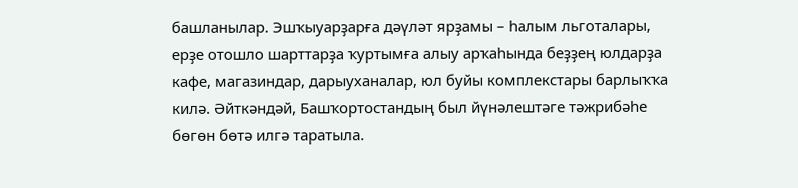башланылар. Эшҡыуарҙарға дәүләт ярҙамы – һалым льготалары, ерҙе отошло шарттарҙа ҡуртымға алыу арҡаһында беҙҙең юлдарҙа кафе, магазиндар, дарыуханалар, юл буйы комплекстары барлыҡҡа килә. Әйткәндәй, Башҡортостандың был йүнәлештәге тәжрибәһе бөгөн бөтә илгә таратыла.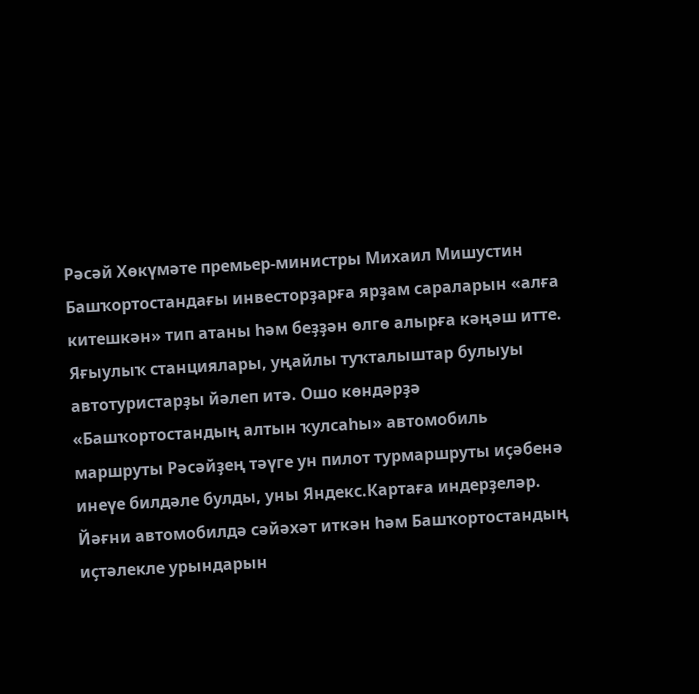Рәсәй Хөкүмәте премьер-министры Михаил Мишустин Башҡортостандағы инвесторҙарға ярҙам сараларын «алға китешкән» тип атаны һәм беҙҙән өлгө алырға кәңәш итте.
Яғыулыҡ станциялары, уңайлы туҡталыштар булыуы автотуристарҙы йәлеп итә. Ошо көндәрҙә «Башҡортостандың алтын ҡулсаһы» автомобиль маршруты Рәсәйҙең тәүге ун пилот турмаршруты иҫәбенә инеүе билдәле булды, уны Яндекс.Картаға индерҙеләр. Йәғни автомобилдә сәйәхәт иткән һәм Башҡортостандың иҫтәлекле урындарын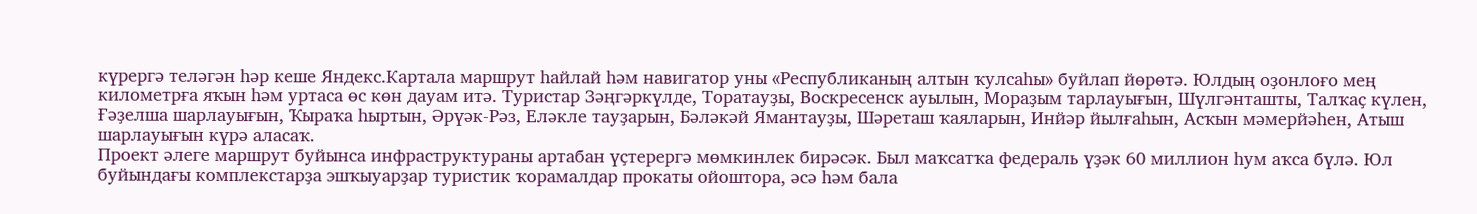күрергә теләгән һәр кеше Яндекс.Картала маршрут һайлай һәм навигатор уны «Республиканың алтын ҡулсаһы» буйлап йөрөтә. Юлдың оҙонлоғо мең километрға яҡын һәм уртаса өс көн дауам итә. Туристар Зәңгәркүлде, Торатауҙы, Воскресенск ауылын, Мораҙым тарлауығын, Шүлгәнташты, Талҡаҫ күлен, Ғәҙелша шарлауығын, Ҡыраҡа һыртын, Әрүәк-Рәз, Еләкле тауҙарын, Бәләкәй Ямантауҙы, Шәреташ ҡаяларын, Инйәр йылғаһын, Асҡын мәмерйәһен, Атыш шарлауығын күрә аласаҡ.
Проект әлеге маршрут буйынса инфраструктураны артабан үҫтерергә мөмкинлек бирәсәк. Был маҡсатҡа федераль үҙәк 60 миллион һум аҡса бүлә. Юл буйындағы комплекстарҙа эшҡыуарҙар туристик ҡорамалдар прокаты ойоштора, әсә һәм бала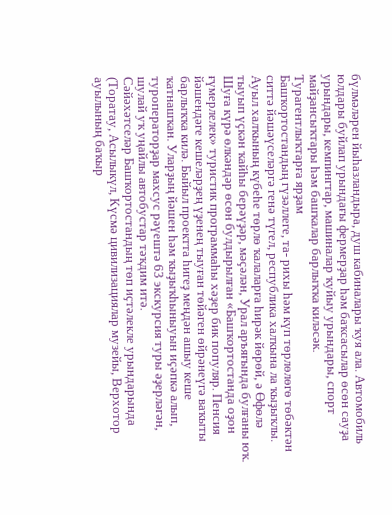бүлмәләрен йыһазландыра, душ кабиналары ҡуя ала. Автомобиль юлдары буйлап урындағы фермерҙар һәм баҡсасылар өсөн сауҙа урындары, кемпингтар, машиналар ҡуйыу урындары, спорт майҙансыҡтары һәм башҡалар барлыҡҡа киләсәк.
Турагентлыҡтарға ярҙам
Башҡортостандың гүзәллеге, та- рихы һәм күп төрлөлөгө төбәктән ситтә йәшәүселәргә генә түгел, республика халҡына ла ҡыҙыҡлы. Ауыл халҡының күбеһе төрлө ҡалаларға һирәк йөрөй, ә Өфөлә тыуып үҫкән ҡайһы берәүҙәр, мәҫәлән, Урал аръяғында булғаны юҡ. Шуға күрә өлкәндәр өсөн булдырылған «Башҡортостанда оҙон ғүмерлелек» туристик программаһы хәҙер бик популяр. Пенсия йәшендәге кешеләрҙең үҙенең тыуған төйәген өйрәнеүгә ваҡыты барлыҡҡа килә. Быйыл проектта һигеҙ меңдән ашыу кеше ҡатнашҡан. Уларҙың йәшен һәм ҡыҙыҡһыныуын иҫәпкә алып, туроператорҙар махсус рәүештә 63 экскурсия туры әҙерләгән, шулай уҡ уңайлы автобустар тәҡдим итә.
Сәйәхәтселәр Башҡортостандың төп иҫтәлекле урындарында (Торатау, Асылыкүл, Күсмә цивилизациялар музейы, Верхотор ауылының баҡыр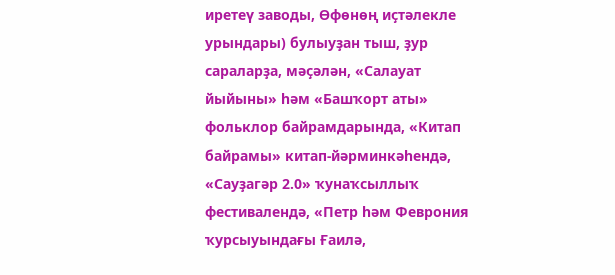иретеү заводы, Өфөнөң иҫтәлекле урындары) булыуҙан тыш, ҙур сараларҙа, мәҫәлән, «Салауат йыйыны» һәм «Башҡорт аты» фольклор байрамдарында, «Китап байрамы» китап-йәрминкәһендә, «Сауҙагәр 2.0» ҡунаҡсыллыҡ фестивалендә, «Петр һәм Феврония ҡурсыуындағы Ғаилә,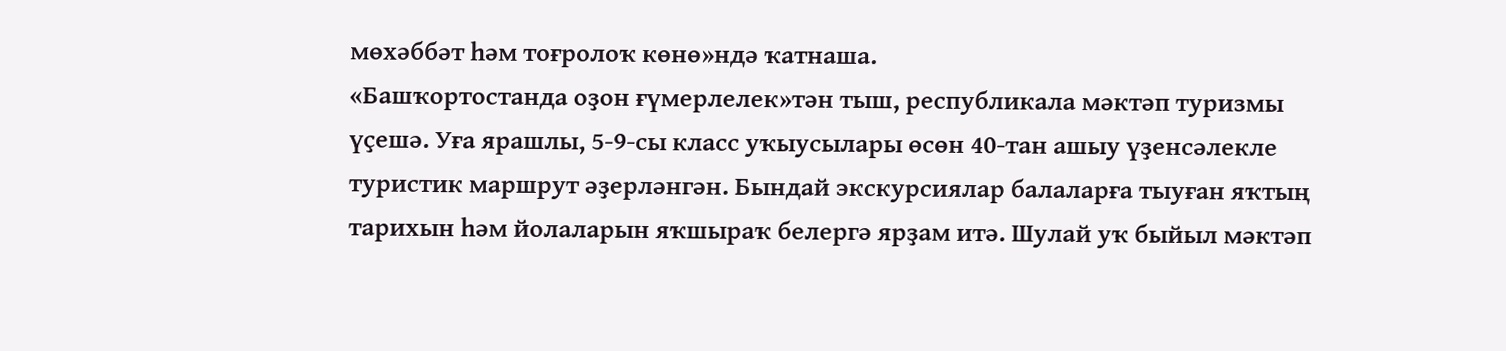мөхәббәт һәм тоғролоҡ көнө»ндә ҡатнаша.
«Башҡортостанда оҙон ғүмерлелек»тән тыш, республикала мәктәп туризмы үҫешә. Уға ярашлы, 5-9-сы класс уҡыусылары өсөн 40-тан ашыу үҙенсәлекле туристик маршрут әҙерләнгән. Бындай экскурсиялар балаларға тыуған яҡтың тарихын һәм йолаларын яҡшыраҡ белергә ярҙам итә. Шулай уҡ быйыл мәктәп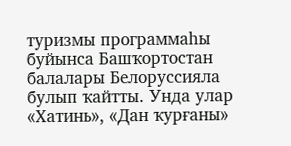туризмы программаһы буйынса Башҡортостан балалары Белоруссияла булып ҡайтты. Унда улар «Хатинь», «Дан ҡурғаны»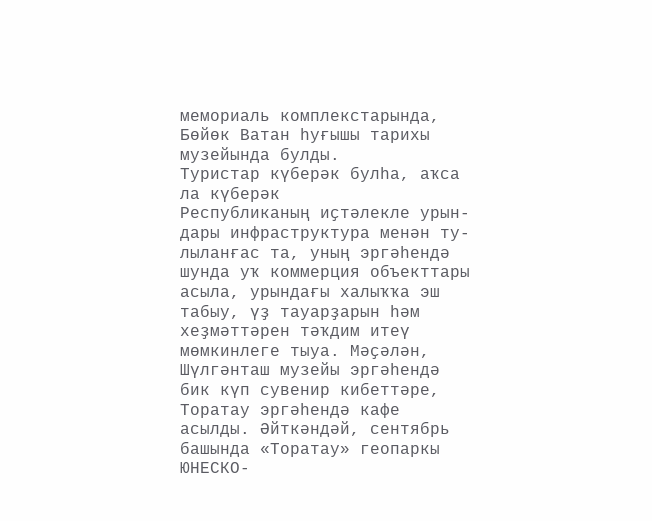мемориаль комплекстарында, Бөйөк Ватан һуғышы тарихы музейында булды.
Туристар күберәк булһа, аҡса ла күберәк
Республиканың иҫтәлекле урын- дары инфраструктура менән ту- лыланғас та, уның эргәһендә шунда уҡ коммерция объекттары асыла, урындағы халыҡҡа эш табыу, үҙ тауарҙарын һәм хеҙмәттәрен тәҡдим итеү мөмкинлеге тыуа. Мәҫәлән, Шүлгәнташ музейы эргәһендә бик күп сувенир кибеттәре, Торатау эргәһендә кафе асылды. Әйткәндәй, сентябрь башында «Торатау» геопаркы ЮНЕСКО-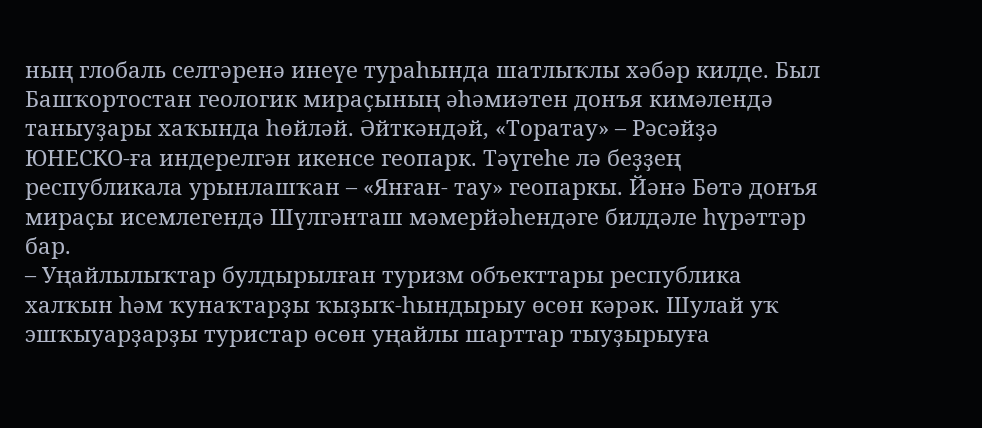ның глобаль селтәренә инеүе тураһында шатлыҡлы хәбәр килде. Был Башҡортостан геологик мираҫының әһәмиәтен донъя кимәлендә таныуҙары хаҡында һөйләй. Әйткәндәй, «Торатау» – Рәсәйҙә ЮНЕСКО-ға индерелгән икенсе геопарк. Тәүгеһе лә беҙҙең республикала урынлашҡан – «Янған- тау» геопаркы. Йәнә Бөтә донъя мираҫы исемлегендә Шүлгәнташ мәмерйәһендәге билдәле һүрәттәр бар.
– Уңайлылыҡтар булдырылған туризм объекттары республика халҡын һәм ҡунаҡтарҙы ҡыҙыҡ-һындырыу өсөн кәрәк. Шулай уҡ эшҡыуарҙарҙы туристар өсөн уңайлы шарттар тыуҙырыуға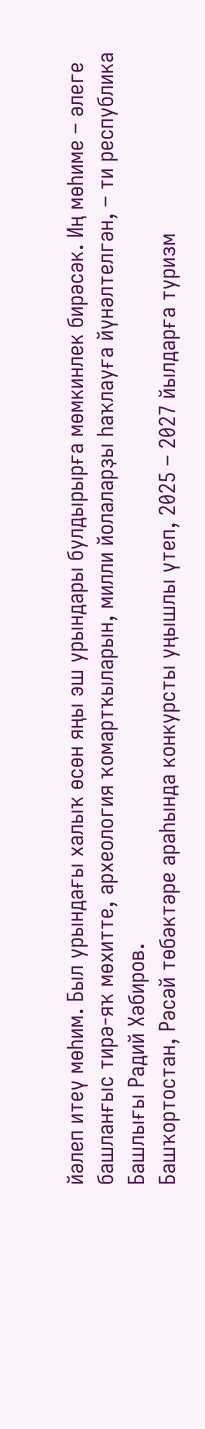йәлеп итеү мөһим. Был урындағы халыҡ өсөн яңы эш урындары булдырырға мөмкинлек бирәсәк. Иң мөһиме – әлеге башланғыс тирә-яҡ мөхитте, археология ҡомартҡыларын, милли йолаларҙы һаҡлауға йүнәлтелгән, – ти республика Башлығы Радий Хәбиров.
Башҡортостан, Рәсәй төбәктәре араһында конкурсты уңышлы үтеп, 2025 – 2027 йылдарға туризм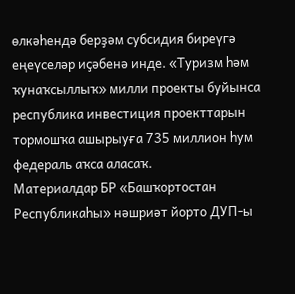өлкәһендә берҙәм субсидия биреүгә еңеүселәр иҫәбенә инде. «Туризм һәм ҡунаҡсыллыҡ» милли проекты буйынса республика инвестиция проекттарын тормошҡа ашырыуға 735 миллион һум федераль аҡса аласаҡ.
Материалдар БР «Башҡортостан Республикаһы» нәшриәт йорто ДУП-ы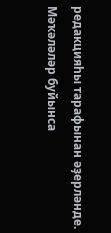редакцияһы тарафынан әҙерләнде. Мәҡәләләр буйынса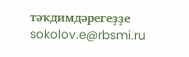тәҡдимдәрегеҙҙе sokolov.e@rbsmi.ru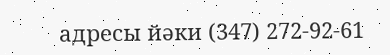адресы йәки (347) 272-92-61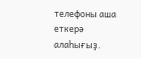телефоны аша еткерә алаһығыҙ.